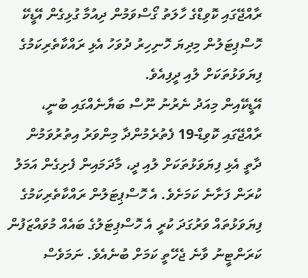ރާއްޖޭގައި ކޮވިޑްގެ ހާލަތު ގޯސްވަމުން ދިއުމާ ގުޅިގެން އޭޑީކޭ ހޮސްޕިޓަލުން މިދިޔަ ހޮނިހިރު ދުވަހު އެޅި ރައްކާތެރިކަމުގެ ފިޔަވަޅުތަކަށް ލުއި ދީފިއެވެ.
އޭޑީކޭއިން މިއަދު ނެރުނު ނޫސް ބަޔާނެއްގައި ބުނީ، ރާއްޖޭގައި ކޮވިޑް-19 ފެތުރެމުންދާ މިންވަރު އިތުރުވަމުން ދާތީ އެޅި ފިޔަވަޅުތަކަށް ލުއި ދީ، މާދަމައިން ފެށިގެން އަމަލު ކުރަން ފަށާނެ ކަމަށެވެ. އެ ހޮސްޕިޓަލުން ރައްކާތެރިކަމުގެ ފިޔަވަޅުތައް ވަރުގަދަ ކުރީ އެ ހޮސްޕިޓަލުގެ ބައެއް މުވައްޒަފުން ކަރަންޓީނު ވާނެ ޖެހޭތީ ކަމަށް ބުނެއެވެ. ނަމަވެސް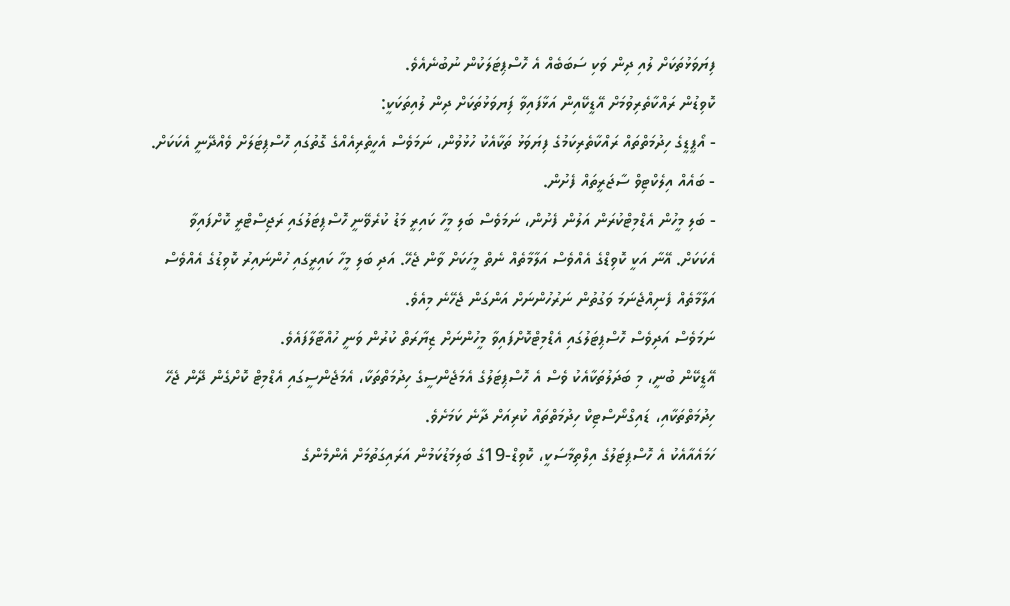ފިޔަވަޅުތަކަށް ލުއި ދިން ވަކި ސަބަބެއް އެ ހޮސްޕިޓަލަކުން ނުބުނެއެވެ.
ކޮވިޑުން ރައްކާތެރިވުމަށް އޭޑީކޭއިން އަޅާފައިވާ ފިަޔވަޅުތަކަށް ދިން ލުއިތަކަކީ:
- އޯޕީޑީގެ ހިދުމަތްތައް ރައްކާތެރިކަމުގެ ފިޔަވަޅު ތަކާއެކު ހުޅުވުން، ނަމަވެސް އެހީތެރިއެއްގެ ގޮތުގައި ހޮސްޕިޓަލަށް ވެއްދޭނީ އެކަކަށް.
- ބައެއް އިލެކްޓިވް ސާޖަރީތައް ފެށުން.
- ބަލި މީހުން އެޑްމިޓްކުރަން އަލުން ފެށުން، ނަމަވެސް ބަލި މީހާ ކައިރީ މަޑު ކުރެވޭނީ ހޮސްޕިޓަލުގައި ރަޖިސްޓްރީ ކޮށްފައިވާ އެކަކަށް. އޭނާ އަކީ ކޮވިޑްގެ އެއްވެސް އަލާމާތެއް ނެތް މީހަކަށް ވާން ޖެހޭ. އަދި ބަލި މީހާ ކައިރީގައި ހުންނައިރު ކޮވިޑުގެ އެއްވެސް އަލާމާތެއް ފެނިއްޖެނަމަ ވަގުތުން ނަރުހުންނަށް އަންގަން ޖެހޭނެ މިއެވެ.
ނަމަވެސް އަދިވެސް ހޮސްޕިޓަލުގައި އެޑްމިޓްކޮށްފައިވާ މީހުންނަށް ޒިޔާރަތް ކުރުން ވަނީ ހުއްޓާލާފައެވެ.
އޭޑީކޭން ބުނީ، މި ބަދަލުތަކާއެކު ވެސް އެ ހޮސްޕިޓަލުގެ އެމަޖެންސީގެ ހިދުމަތްތަކާ، އެމަޖެންސީގައި އެޑްމިޓް ކޮށްގެން ދޭން ޖެހޭ ހިދުމަތްތަކާއި، ޑައިގްނޯސްޓިކް ހިދުމަތްތައް ކުރިއަށް ދާނެ ކަމަށެވެ.
ހަމައެއާއެކު އެ ހޮސްޕިޓަލުގެ އިލްތިމާސަކީ، ކޮވިޑް-19ގެ ބަލިމަޑުކަމުން އަރައިގަތުމަށް އެންމެންގެ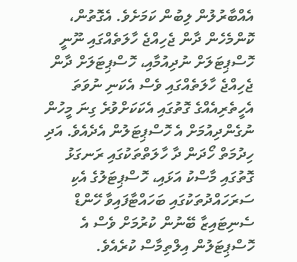އެއްބާރުލުން ލިބުން ކަމަށެވެ. އެގޮތުން، ކޮންމެހެން ދާން ޖެހިއްޖެ ހާލަތެއްގައި ނޫނީ ހޮސްޕިޓަލަށް ނުދިއުމާއި، ހޮސްޕިޓަލަށް ދާން ޖެހިއްޖެ ހާލަތެއްގައި ވެސް އެކަނި ނުވަތަ އެހީތެރިއެއްގެ ގޮތުގައި އެކަކަށްވުރެ ގިނަ މީހުން ނުގެންދިއުމަށް އެ ހޮސްޕިޓަލުން އެދެއެވެ. އަދި ހިދުމަތް ހޯދަން ދާ ހާލަތްތަކުގައި ރަނގަޅު ގޮތުގައި މާސްކު އަޅައި، ހޮސްޕިޓަލުގެ އެކި ސަރަހައްދުތަކުގައި ބަހައްޓާފައިވާ ހޭންޑް ސެނިޓައިޒާ ބޭނުން ކުރުމަށް ވެސް އެ ހޮސްޕިޓަލުން އިލްތިމާސް ކުރެއެވެ.